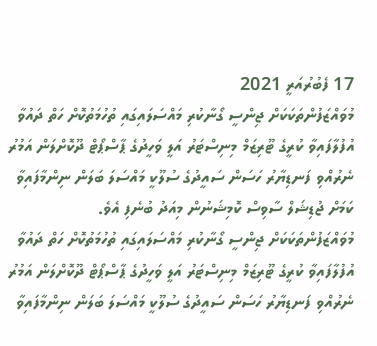17 ފެބުރުއަރީ 2021
މުވައްޒަފުންތަކަކަށް ޖިންސީ ގޯނާކުރި މައްސަލައިގައި ތުހުމަތުކޮށް ހަތް ދައުވާ އުފުލާފައިވާ ކުރީގެ ޓޫރިޒަމް މިނިސްޓަރު އަލީ ވަހީދުގެ ޕާސްޕޯޓް ދޫކޮށްލަން އަމުރު ނެރުއްވި ފަނޑިޔާރު ހަސަން ސައީދުގެ ސުލޫކީ މައްސަލަ ބަލަން ނިންމާފައިވާ ކަމަށް ޖުޑިޝަލް ސާވިސް ކޮމިޝަނުން މިއަދު ބުނެފި އެވެ.
މުވައްޒަފުންތަކަކަށް ޖިންސީ ގޯނާކުރި މައްސަލައިގައި ތުހުމަތުކޮށް ހަތް ދައުވާ އުފުލާފައިވާ ކުރީގެ ޓޫރިޒަމް މިނިސްޓަރު އަލީ ވަހީދުގެ ޕާސްޕޯޓް ދޫކޮށްލަން އަމުރު ނެރުއްވި ފަނޑިޔާރު ހަސަން ސައީދުގެ ސުލޫކީ މައްސަލަ ބަލަން ނިންމާފައިވާ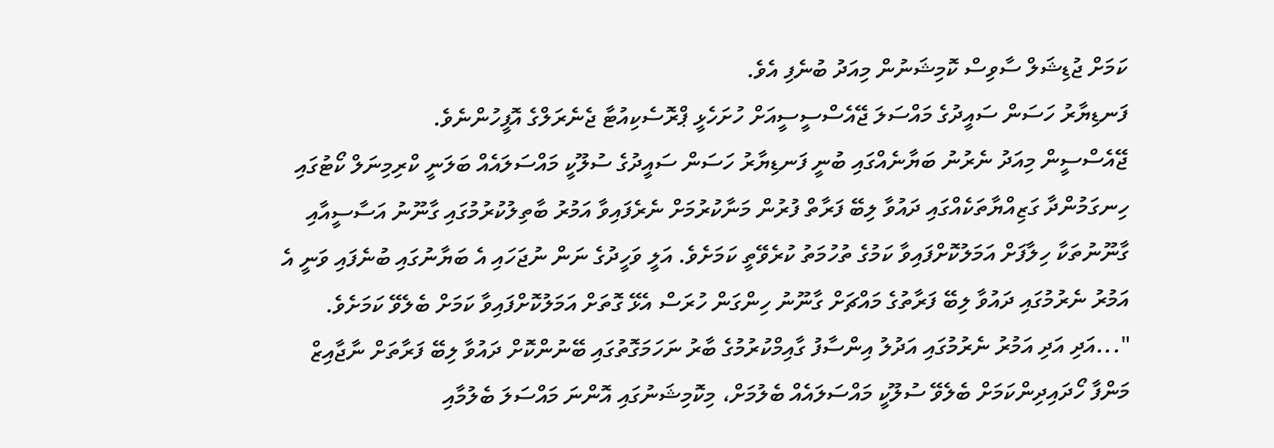ކަމަށް ޖުޑިޝަލް ސާވިސް ކޮމިޝަނުން މިއަދު ބުނެފި އެވެ.
ފަނޑިޔާރު ހަސަން ސައީދުގެ މައްސަލަ ޖޭއެސްސީސީއަށް ހުށަހެޅީ ޕްރޮސެކިއުޓާ ޖެނެރަލްގެ އޮފީހުންނެވެ.
ޖޭއެސްސީން މިއަދު ނެރުނު ބަޔާނެއްގައި ބުނީ ފަނޑިޔާރު ހަސަން ސައީދުގެ ސުލޫކީ މައްސަލައެއް ބަލަނީ ކްރިމިނަލް ކޯޓުގައި ހިނގަމުންދާ ގަޒިއްޔާތަކެއްގައި ދައުވާ ލިބޭ ފަރާތް ފުރުން މަނާކުރުމަށް ނެރެފައިވާ އަމުރު ބާތިލުކުރުމުގައި ގާނޫނު އަސާސީއާއި ގާނޫނުތަކާ ހިލާފަށް އަމަލުކޮށްފައިވާ ކަމުގެ ތުހުމަތު ކުރެވޭތީ ކަމަށެވެ. އަލީ ވަހީދުގެ ނަން ނުޖަހައި އެ ބަޔާނުގައި ބުނެފައި ވަނީ އެ އަމުރު ނެރުމުގައި ދައުވާ ލިބޭ ފަރާތުގެ މައްޗަށް ގާނޫނު ހިންގަން ހުރަސް އެޅޭ ގޮތަށް އަމަލުކޮށްފައިވާ ކަމަށް ބެލެވޭ ކަމަށެވެ.
"...އަދި އަދި އަމުރު ނެރުމުގައި އަދުލު އިންސާފު ގާއިމްކުރުމުގެ ބާރު ނަހަމަގޮތުގައި ބޭނުންކޮށް ދައުވާ ލިބޭ ފަރާތަށް ނާޖާއިޒް މަންފާ ހޯދައިދިންކަމަށް ބެލެވޭ ސުލޫކީ މައްސަލައެއް ބެލުމަށް، މިކޮމިޝަނުގައި އޮންނަ މައްސަލަ ބެލުމާއި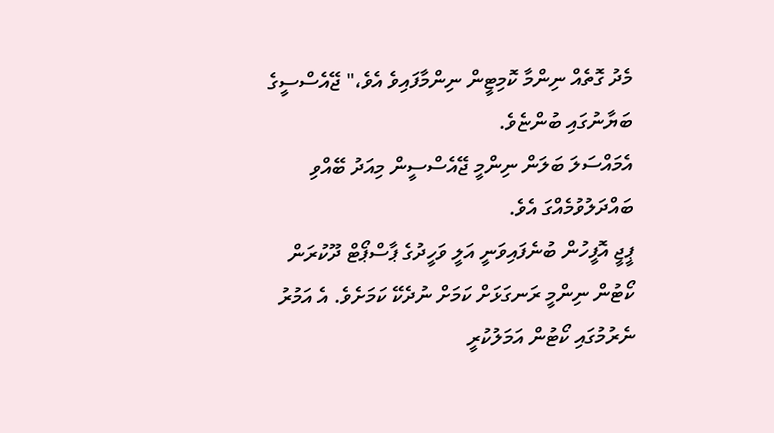މެދު ގޮތެއް ނިންމާ ކޮމިޓީން ނިންމާފައިވެ އެވެ،" ޖޭއެސްސީގެ ބަޔާނުގައި ބުންޏެވެ.
އެމައްސަލަ ބަލަން ނިންމީ ޖޭއެސްސީން މިއަދު ބޭއްވި ބައްދަލުވުމެއްގަ އެވެ.
ޕީޖީ އޮފީހުން ބުނެފައިވަނީ އަލީ ވަހީދުގެ ޕާސްޕޯޓް ދޫކުރަން ކޯޓުން ނިންމީ ރަނގަޅަށް ކަމަށް ނުދެކޭ ކަމަށެވެ. އެ އަމުރު ނެރުމުގައި ކޯޓުން އަމަލުކުރީ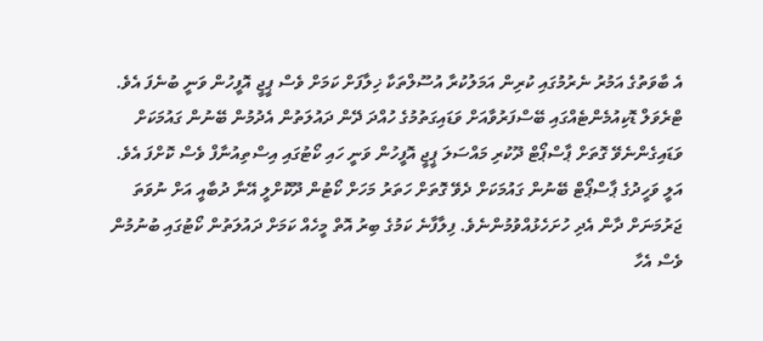އެ ބާވަތުގެ އަމުރު ނެރުމުގައި ކުރިން އަމަލުކުރާ އުސޫލްތަކާ ޚިލާފަށް ކަމަށް ވެސް ޕީޖީ އޮފީހުން ވަނީ ބުނެފަ އެވެ.
ޓްރެވަލް ޑޮކިއުމެންޓެއްގައި ބޭސްފަރުވާއަށް ވަޑައިގަތުމުގެ ހުއްދަ ދޭން ދައުލަތުން އެދުމުން ބޭނުން ގައުމަކަށް ވަޑައިގެންނެވޭ ގޮތަށް ޕާސްޕޯޓް ދޫކުރި މައްސަލަ ޕީޖީ އޮފީހުން ވަނީ ހައި ކޯޓުގައި އިސްތިއުނާފް ވެސް ކޮށްފަ އެވެ.
އަލީ ވަހީދުގެ ޕާސްޕޯޓް ބޭނުން ގައުމަކަށް ދެވޭ ގޮތަށް ހަތަރު މަހަށް ކޯޓުން ދޫކޮށްލީ އޭނާ ދުބާއީ އަށް ނުވަތަ ޖަރުމަނަށް ދާން އެދި ހުށަހެޅުއްވުމުންނެވެ. ފިލާފާނެ ކަމުގެ ބިރު އޮތް މީހެއް ކަމަށް ދައުލަތުން ކޯޓުގައި ބުނުމުން ވެސް އެހާ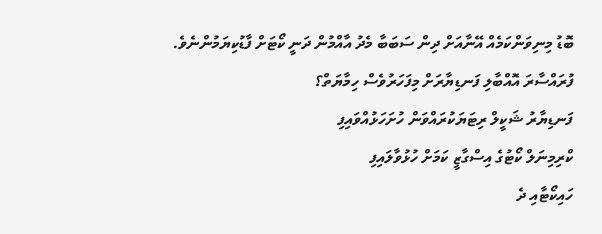ބޮޑު މިނިވަންކަމެއް އޭނާއަށް ދިން ސަބަބާ މެދު އާއްމުން ދަނީ ކޯޓަށް ފާޑުކިޔަމުންނެވެ.
ފުރައްސާރަ އޮއްބާލި ފަނޑިޔާރަށް މިފަހަރުވެސް ހިމާޔަތް؟
ފަނޑިޔާރު ޝަކީލް ރިޓަޔަކުރައްވަން ހުށަހަޅުއްވައިފި
ކްރިމިނަލް ކޯޓުގެ އިސްގާޒީ ކަމަށް ހުޅުވާލައިފި
ހައިކޯޓާއި ދެ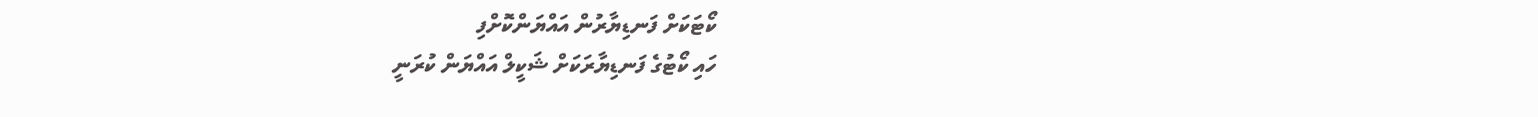ކޯޓަކަށް ފަނޑިޔާރުން އައްޔަންކޮށްފި
ހައި ކޯޓުގެ ފަނޑިޔާރަކަށް ޝަކީލް އައްޔަން ކުރަނީ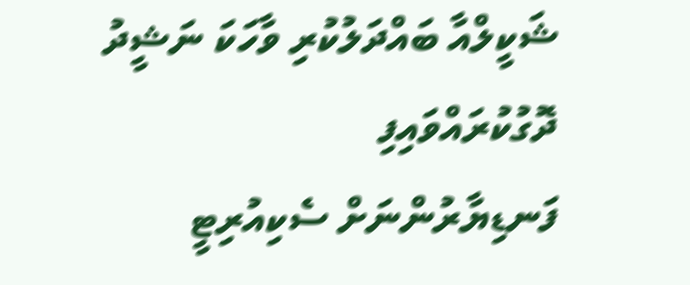ޝަކީލްއާ ބައްދަލުކުރި ވާހަކަ ނަޝީދު ދޮގުކުރައްވައިފި
ފަނޑިޔާރުންނަށް ސެކިއުރިޓީ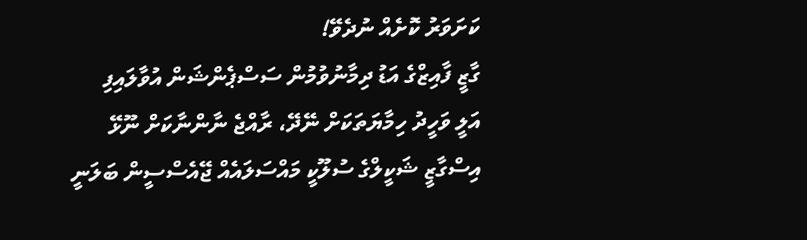ކަށަވަރު ކޮށެއް ނުދެވޭ!
ގާޒީ ފާއިޒްގެ އަޑު ދިމާނުވުމުން ސަސްޕެންޝަން އުވާލައިފި
އަލީ ވަހީދު ހިމާޔަތަކަށް ނޭދޭ، ރާއްޖެ ނާންނާކަށް ނޫޅޭ
އިސްގާޒީ ޝަކީލްގެ ސުލޫކީ މައްސަލައެއް ޖޭއެސްސީން ބަލަނީ